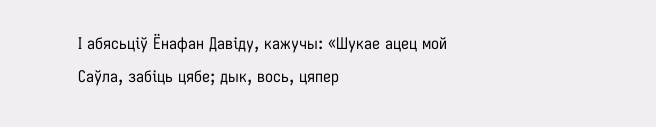І абясьціў Ёнафан Давіду, кажучы: «Шукае ацец мой Саўла, забіць цябе; дык, вось, цяпер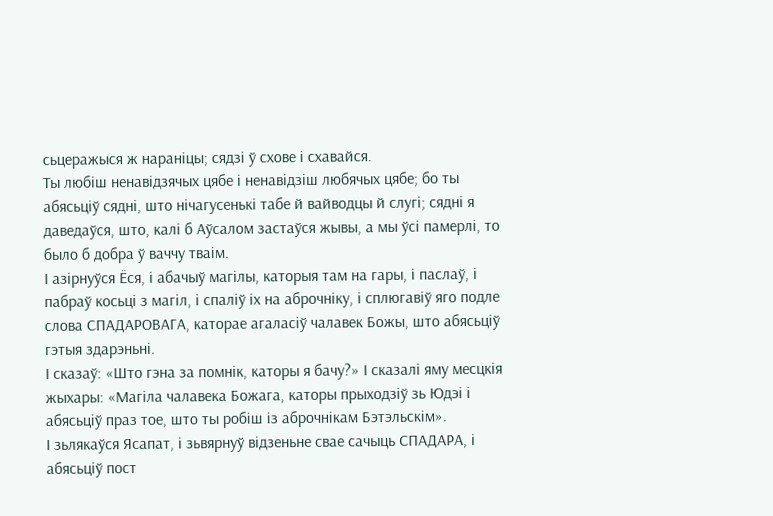сьцеражыся ж нараніцы; сядзі ў схове і схавайся.
Ты любіш ненавідзячых цябе і ненавідзіш любячых цябе; бо ты абясьціў сядні, што нічагусенькі табе й вайводцы й слугі; сядні я даведаўся, што, калі б Аўсалом застаўся жывы, а мы ўсі памерлі, то было б добра ў ваччу тваім.
І азірнуўся Ёся, і абачыў магілы, каторыя там на гары, і паслаў, і пабраў косьці з магіл, і спаліў іх на аброчніку, і сплюгавіў яго подле слова СПАДАРОВАГА, каторае агаласіў чалавек Божы, што абясьціў гэтыя здарэньні.
І сказаў: «Што гэна за помнік, каторы я бачу?» І сказалі яму месцкія жыхары: «Магіла чалавека Божага, каторы прыходзіў зь Юдэі і абясьціў праз тое, што ты робіш із аброчнікам Бэтэльскім».
І зьлякаўся Ясапат, і зьвярнуў відзеньне свае сачыць СПАДАРА, і абясьціў пост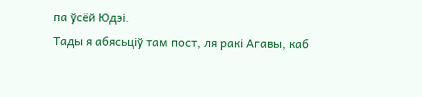па ўсёй Юдэі.
Тады я абясьціў там пост, ля ракі Агавы, каб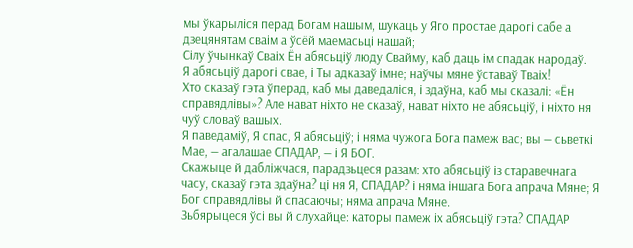мы ўкарыліся перад Богам нашым, шукаць у Яго простае дарогі сабе а дзецянятам сваім а ўсёй маемасьці нашай;
Сілу ўчынкаў Сваіх Ён абясьціў люду Свайму, каб даць ім спадак народаў.
Я абясьціў дарогі свае, і Ты адказаў імне; наўчы мяне ўставаў Тваіх!
Хто сказаў гэта ўперад, каб мы даведаліся, і здаўна, каб мы сказалі: «Ён справядлівы»? Але нават ніхто не сказаў, нават ніхто не абясьціў, і ніхто ня чуў словаў вашых.
Я паведаміў, Я спас, Я абясьціў; і няма чужога Бога памеж вас; вы — сьветкі Мае, — агалашае СПАДАР, — і Я БОГ.
Скажыце й дабліжчася, парадзьцеся разам: хто абясьціў із старавечнага часу, сказаў гэта здаўна? ці ня Я, СПАДАР? і няма іншага Бога апрача Мяне; Я Бог справядлівы й спасаючы; няма апрача Мяне.
Зьбярыцеся ўсі вы й слухайце: каторы памеж іх абясьціў гэта? СПАДАР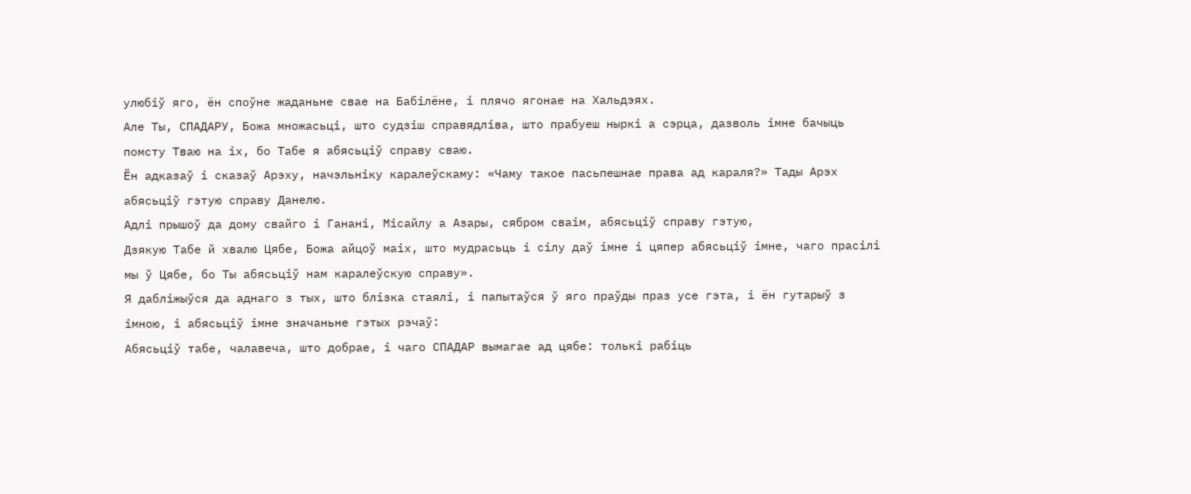улюбіў яго, ён споўне жаданьне свае на Бабілёне, і плячо ягонае на Хальдэях.
Але Ты, СПАДАРУ, Божа множасьці, што судзіш справядліва, што прабуеш ныркі а сэрца, дазволь імне бачыць помсту Тваю на іх, бо Табе я абясьціў справу сваю.
Ён адказаў і сказаў Арэху, начэльніку каралеўскаму: «Чаму такое пасьпешнае права ад караля?» Тады Арэх абясьціў гэтую справу Данелю.
Адлі прышоў да дому свайго і Ганані, Місайлу а Азары, сябром сваім, абясьціў справу гэтую,
Дзякую Табе й хвалю Цябе, Божа айцоў маіх, што мудрасьць і сілу даў імне і цяпер абясьціў імне, чаго прасілі мы ў Цябе, бо Ты абясьціў нам каралеўскую справу».
Я дабліжыўся да аднаго з тых, што блізка стаялі, і папытаўся ў яго праўды праз усе гэта, і ён гутарыў з імною, і абясьціў імне значаньне гэтых рэчаў:
Абясьціў табе, чалавеча, што добрае, і чаго СПАДАР вымагае ад цябе: толькі рабіць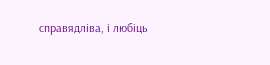справядліва, і любіць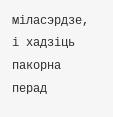міласэрдзе, і хадзіць пакорна перад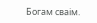Богам сваім.